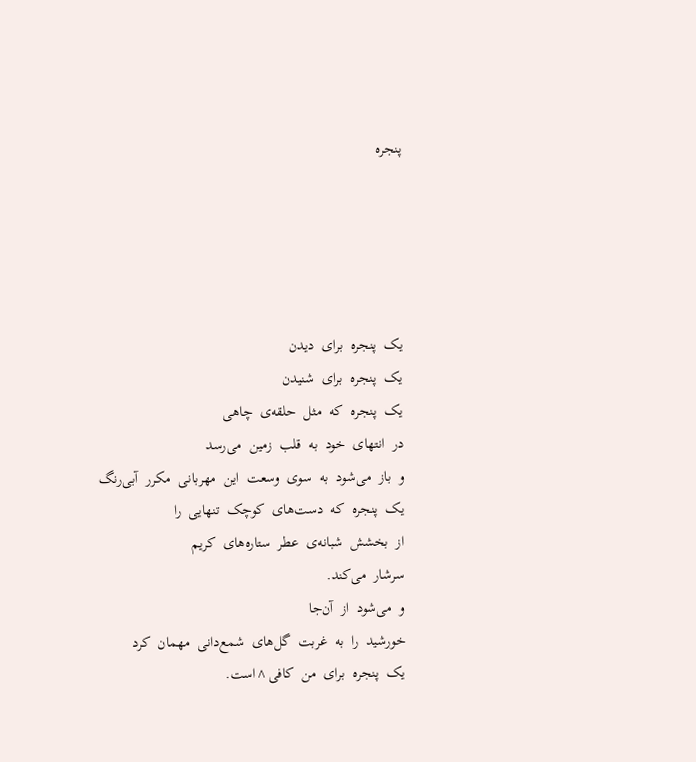پنجره





یک  پنجره  برای  دیدن
یک  پنجره  برای  شنیدن
یک  پنجره  که  مثل  حلقه‌ی  چاهی
در  انتهای  خود  به  قلب  زمین  می‌رسد
و  باز  می‌شود  به  سوی‌  وسعت  این  مهربانی  مکرر  آبی‌رنگ
یک  پنجره  که  دست‌های  کوچک  تنهایی  را
از  بخشش  شبانه‌ی  عطر  ستاره‌های  کریم
سرشار  می‌کند.
و  می‌شود  از  آن‌جا
خورشید  را  به  غربت  گل‌های  شمع‌دانی  مهمان  کرد
یک  پنجره  برای  من  کافی^است.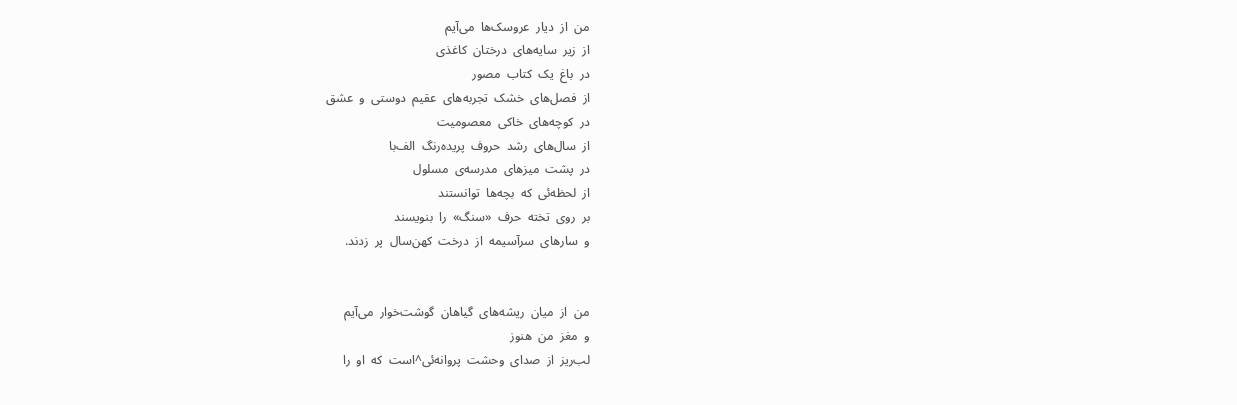من  از  دیار  عروسک‌ها  می‌آیم
از  زیر  سایه‌های  درختان  کاغذی
در  باغ  یک  کتاب  مصور
از  فصل‌های  خشک  تجربه‌های  عقیم  دوستی  و  عشق
در  کوچه‌های  خاکی  معصومیت
از  سال‌های  رشد  حروف  پریده‌رنگ  الف‌با
در  پشت  میزهای  مدرسه‌ی  مسلول
از  لحظه‌ئی  که  بچه‌ها  توانستند
بر  روی  تخته  حرف  «سنگ»  را  بنویسند
و  سارهای  سرآسیمه  از  درخت  کهن‌سال  پر  زدند.


من  از  میان  ریشه‌های  گیاهان  گوشت‌خوار  می‌آیم
و  مغز  من  هنوز
لب‌ریز  از  صدای  وحشت  پروانه‌ئی^است  که  او  را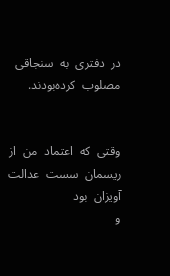در  دفتری  به  سنجاقی
مصلوب  کرده‌بودند.


وقتی  که  اعتماد  من  از  ریسمان  سست  عدالت  آویزان  بود
و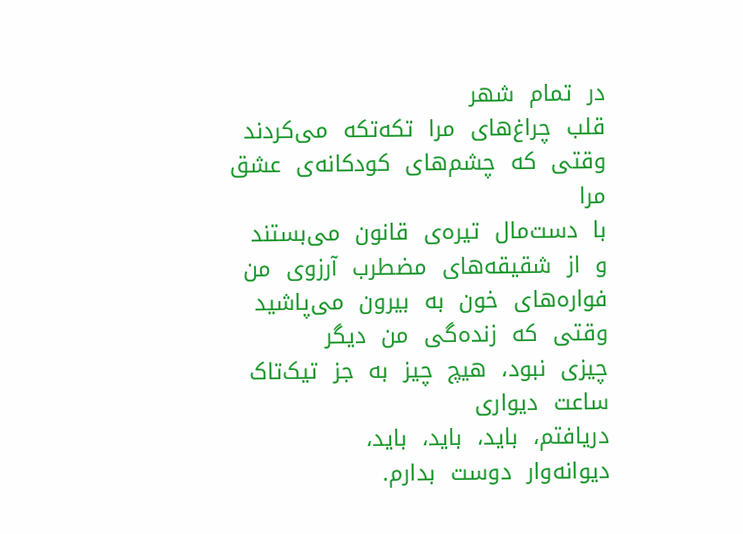در  تمام  شهر
قلب  چراغ‌های  مرا  تکه‌تکه  می‌کردند
وقتی  که  چشم‌های  کودکانه‌ی  عشق  مرا
با  دست‌مال  تیره‌ی  قانون  می‌بستند
و  از  شقیقه‌های  مضطرب  آرزوی  من
فواره‌های  خون  به  بیرون  می‌پاشید
وقتی  که  زنده‌گی  من  دیگر
چیزی  نبود،  هیچ  چیز  به  جز  تیک‌تاک  ساعت  دیواری
دریافتم،  باید،  باید،  باید،
دیوانه‌وار  دوست  بدارم.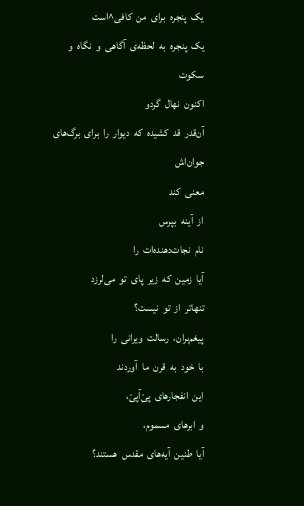یک  پنجره  برای  من  کافی^است
یک  پنجره  به  لحظه‌ی  آگاهی  و  نگاه  و  سکوت
اکنون  نهال  گردو
آن‌قدر  قد  کشیده  که  دیوار  را  برای  برگ‌های  جوان‌اش
معنی  کند
از  آینه  بپرس
نام  نجات‌دهنده‌ات  را
آیا  زمین  که  زیر  پای  تو  می‌لرزد
تنهاتر  از  تو  نیست؟
پیغم‌بران،  رسالت  ویرانی  را
با  خود  به  قرن  ما  آوردند
این  انفجارهای  پیْ‌آپیْ،
و  ابرهای  مسموم،
آیا  طنین  آیه‌های  مقدس  هستند؟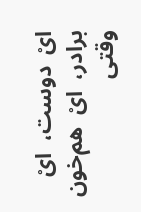ایْ  دوست،  ایْ  برادر،  ایْ  هم‌خون
وقتی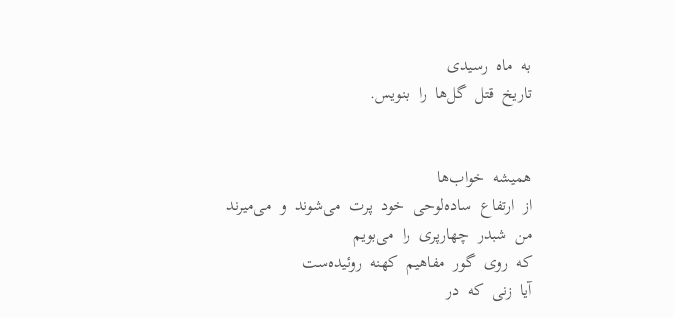به  ماه  رسیدی
تاریخ  قتل  گل‌ها  را  بنویس.


همیشه  خواب‌ها
از  ارتفاع  ساده‌لوحی  خود  پرت  می‌شوند  و  می‌میرند
من  شبدر  چهارپری  را  می‌بویم
که  روی  گور  مفاهیم  کهنه  روئیده‌ست
آیا  زنی  که  در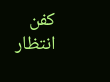کفن  انتظار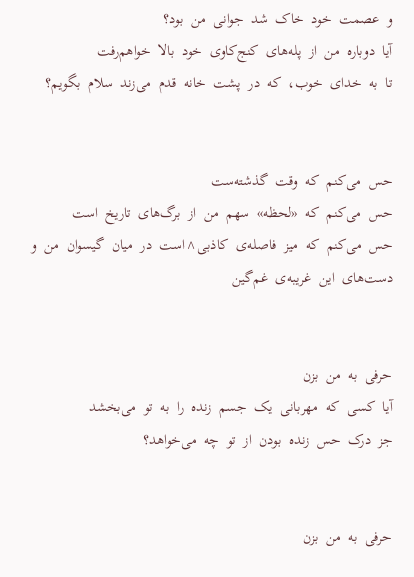و  عصمت  خود  خاک  شد  جوانی  من  بود؟
آیا  دوباره  من  از  پله‌های  کنج‌کاوی  خود  بالا  خواهم‌رفت
تا  به  خدای  خوب،  که  در  پشت  خانه  قدم  می‌زند  سلام  بگویم؟


حس  می‌کنم  که  وقت  گذشته‌ست
حس  می‌کنم  که  «لحظه»  سهم  من  از  برگ‌های  تاریخ  است
حس  می‌کنم  که  میز  فاصله‌ی  کاذبی^است  در  میان  گیسوان  من  و  دست‌های  این  غریبه‌ی  غم‌گین


حرفی  به  من  بزن
آیا  کسی  که  مهربانی  یک  جسم  زنده  را  به  تو  می‌بخشد
جز  درک  حس  زنده  بودن  از  تو  چه  می‌خواهد؟


حرفی  به  من  بزن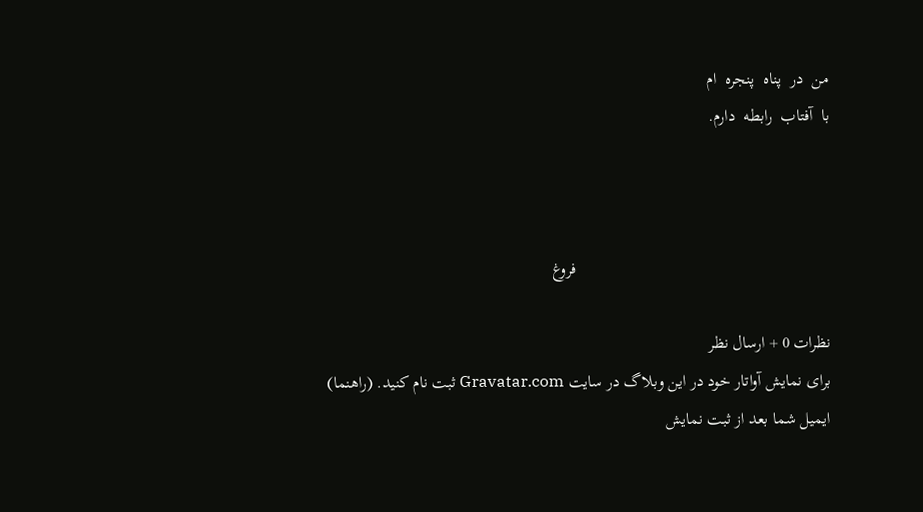من  در  پناه  پنجره  ام
با  آفتاب  رابطه  دارم.



                                                           فروغ

نظرات 0 + ارسال نظر
برای نمایش آواتار خود در این وبلاگ در سایت Gravatar.com ثبت نام کنید. (راهنما)
ایمیل شما بعد از ثبت نمایش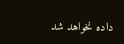داده نخواهد شد